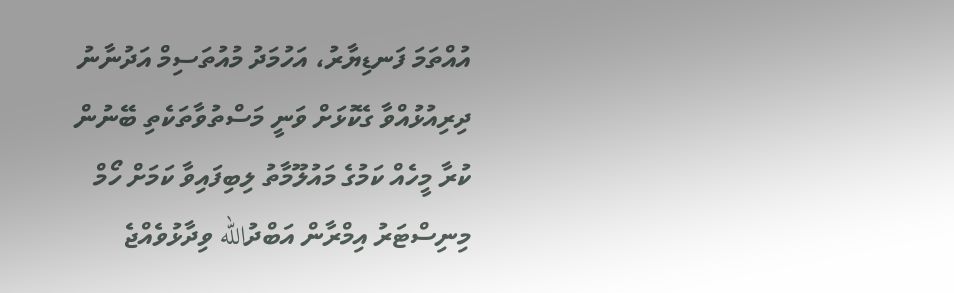އުއްތަމަ ފަނޑިޔާރު، އަހުމަދު މުއުތަސިމް އަދުނާނު ދިރިއުޅުއްވާ ގެކޮޅަށް ވަނީ މަސްތުވާތަކެތި ބޭނުން ކުރާ މީހެއް ކަމުގެ މައުލޫމާތު ލިބިފައިވާ ކަމަށް ހޯމް މިނިސްޓަރު އިމްރާން އަބްދުالله ވިދާޅުވެއްޖެ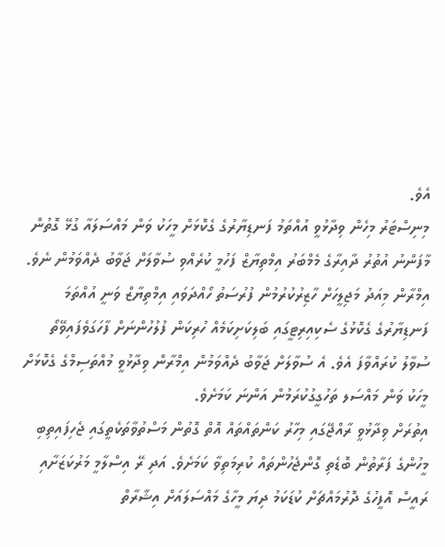އެވެ.
މިނިސްޓަރު މިހެން ވިދާޅުވީ އުއްތަމު ފަނޑިޔާރުގެ ގެކޮޅަށް މީހަކު ވަން މައްސަލައާ ގުޅޭ ގޮތުން މާފަންނު އުތުރު ދާއިރާގެ މެމްބަރު އިމްތިޔާޒް ފަހުމީ ކުރެއްވި ސުވާލަށް ޖަވާބު ދެއްވަމުން ނެވެ.
އިމްރާން މިއަދު މަޖިލީހަށް ހާޒިރުކުރުމުން ފުރުސަތު ހޯއްދަވައި އިމްތިޔާޒް ވަނީ އުއްތަމަ ފަނޑިޔާރުގެ ގެކޮޅުގެ ސެކިއިރިޓީގައި ބަލިކަށިކަމެއް ހުރިކަން ފުލުހުންނަށް ފާހަގަވެފައިވޭތޯ ސުވާލު ކުރައްވާފަ އެވެ. އެ ސުވާލަށް ޖަވާބު ދެއްވަމުން އިމްރާން ވިދާޅުވީ މުއްތަސިމްގެ ގެކޮޅަށް މީހަކު ވަން މައްސަލ ތަހުގީގުކުރަމުން އަންނަ ކަމަށެވެ.
އިތުރަށް ވިދާޅުވީ ރާއްޖޭގައި މިހާރު ކަންތައްތައް އޮތް ގޮތުން މަސްތުވާތަކެތީގައި ޖެހިފައިތިބި މީހުންގެ ފަރާތުން ބޮޑެތި ގޮންޖެހުންތައް ކުރިމަތިވާ ކަމަށެވެ. އަދި ރޭ އިސްލާމީ މަރުކަޒަށާއި ރައީސް އޮފީހުގެ ދޮރުމައްޗަށް ކުޑަކަމު ދިޔަ މީހާގެ މައްސަލައަށް އިޝާރާތް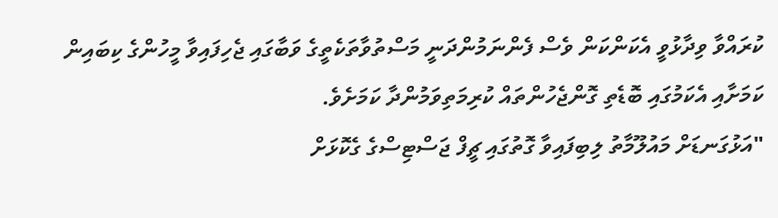ކުރައްވާ ވިދާޅުވީ އެކަންކަން ވެސް ފެންނަމުންދަނީ މަސްތުވާތަކެތީގެ ވަބާގައި ޖެހިފައިވާ މީހުންގެ ކިބައިން ކަމަށާއި އެކަމުގައި ބޮޑެތި ގޮންޖެހުންތައް ކުރިމަތިވަމުންދާ ކަމަށެވެ.
"އަޅުގަނޑަށް މައުލޫމާތު ލިބިފައިވާ ގޮތުގައި ޗީފް ޖަސްޓިސްގެ ގެކޮޅަށް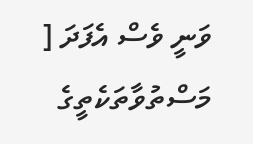ވަނީ ވެސް އެފަދަ [ މަސްތުވާތަކެތީގެ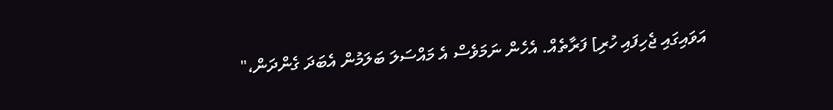އަވައިގައި ޖެހިފައި ހުރި] ފަރާތެއް. އެހެން ނަމަވެސް އެ މައްސަލަ ބަލަމުން އެބަދަ ގެންދަން،"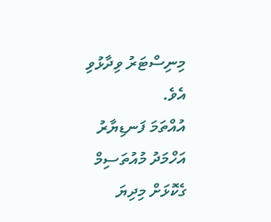މިނިސްޓަރު ވިދާޅުވި އެވެ.
އުއްތަމަ ފަނޑިޔާރު އަހްމަދު މުއުތަސިމް ގެކޮޅަށް މިދިޔަ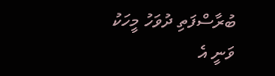ބުރާސްފަތި ދުވަހު މީހަކު ވަނީ އެ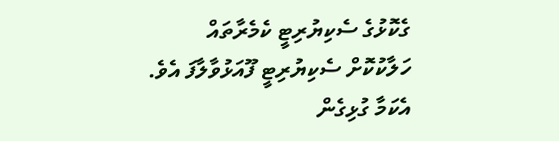ގެކޮޅުގެ ސެކިޔުރިޓީ ކެމެރާތައް ހަލާކުކޮށް ސެކިޔުރިޓީ ފޫއަޅުވާލާފަ އެވެ. އެކަމާ ގުޅިގެން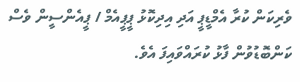ވެރިކަން ކުރާ އެމްޑީޕީ އަދި އިދިކޮޅު ޕީޕީއެމް / ޕީއެންސީން ވެސް ކަންބޮޑުވުން ފާޅު ކުރައްވައިފަ އެވެ.